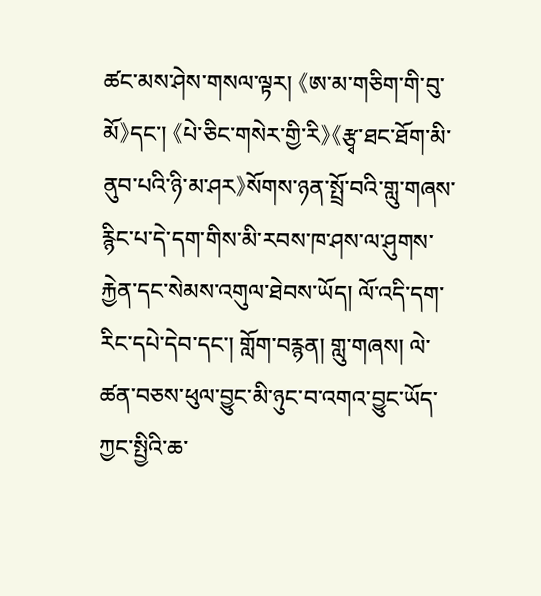ཚང་མས་ཤེས་གསལ་ལྟར། 《ཨ་མ་གཅིག་གི་བུ་མོ》དང་། 《པེ་ཅིང་གསེར་གྱི་རི》《རྩྭ་ཐང་ཐོག་མི་ནུབ་པའི་ཉི་མ་ཤར》སོགས་ཉན་སྤྲོ་བའི་གླུ་གཞས་རྙིང་པ་དེ་དག་གིས་མི་རབས་ཁ་ཤས་ལ་ཤུགས་རྐྱེན་དང་སེམས་འགུལ་ཐེབས་ཡོད། ལོ་འདི་དག་རིང་དཔེ་དེབ་དང་། གློག་བརྙན། གླུ་གཞས། ལེ་ཚན་བཅས་ཕུལ་བྱུང་མི་ཉུང་བ་འགའ་བྱུང་ཡོད་ཀྱང་སྤྱིའི་ཆ་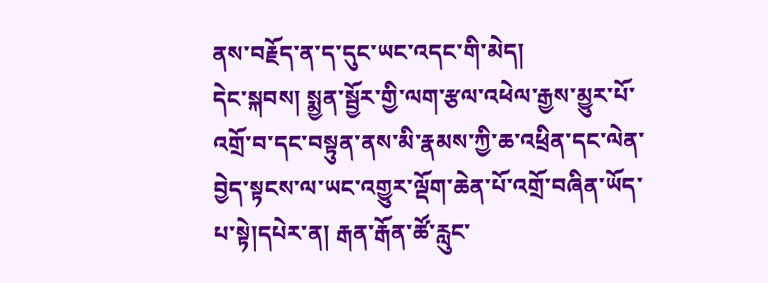ནས་བརྗོད་ན་ད་དུང་ཡང་འདང་གི་མེད།
དེང་སྐབས། སྨྱན་སྦྱོར་གྱི་ལག་རྩལ་འཕེལ་རྒྱས་མྱུར་པོ་འགྲོ་བ་དང་བསྟུན་ནས་མི་རྣམས་ཀྱི་ཆ་འཕྲིན་དང་ལེན་བྱེད་སྟངས་ལ་ཡང་འགྱུར་ལྡོག་ཆེན་པོ་འགྲོ་བཞིན་ཡོད་པ་སྟེ།དཔེར་ན། རྒན་རྒོན་ཚོ་རླུང་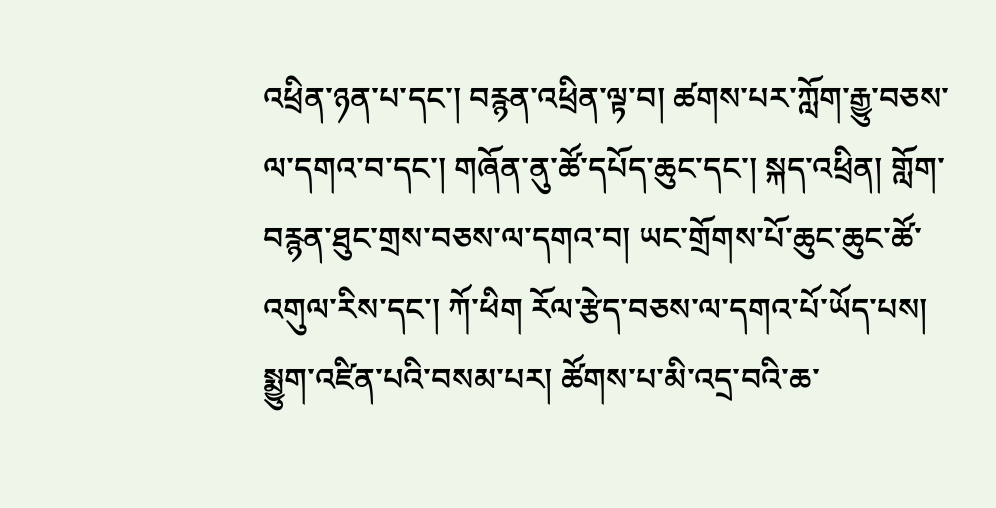འཕྲིན་ཉན་པ་དང་། བརྙན་འཕྲིན་ལྟ་བ། ཚགས་པར་ཀློག་རྒྱུ་བཅས་ལ་དགའ་བ་དང་། གཞོན་ནུ་ཚོ་དཔོད་ཆུང་དང་། སྐད་འཕྲིན། གློག་བརྙན་ཐུང་གྲས་བཅས་ལ་དགའ་བ། ཡང་གྲོགས་པོ་ཆུང་ཆུང་ཚོ་འགུལ་རིས་དང་། ཀོ་ཕིག རོལ་རྩེད་བཅས་ལ་དགའ་པོ་ཡོད་པས། སྨྱུག་འཛིན་པའི་བསམ་པར། ཚོགས་པ་མི་འདྲ་བའི་ཆ་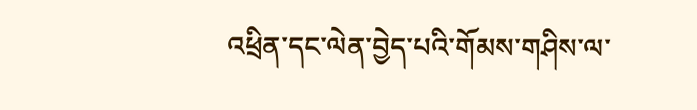འཕྲིན་དང་ལེན་བྱེད་པའི་གོམས་གཤིས་ལ་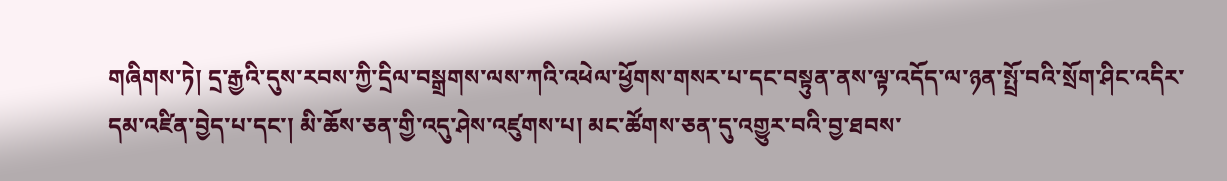གཞིགས་ཏེ། དྲ་རྒྱའི་དུས་རབས་ཀྱི་དྲིལ་བསྒྲགས་ལས་ཀའི་འཕེལ་ཕྱོགས་གསར་པ་དང་བསྟུན་ནས་ལྟ་འདོད་ལ་ཉན་སྤྲོ་བའི་སྲོག་ཤིང་འདིར་དམ་འཛིན་བྱེད་པ་དང་། མི་ཆོས་ཅན་གྱི་འདུ་ཤེས་འཛུགས་པ། མང་ཚོགས་ཅན་དུ་འགྱུར་བའི་བྱ་ཐབས་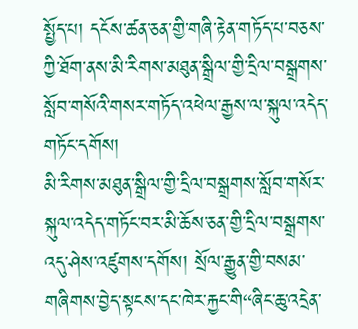སྤྱོད་པ། དངོས་ཚན་ཅན་གྱི་གཞི་རྟེན་གཏོད་པ་བཅས་ཀྱི་ཐོག་ནས་མི་རིགས་མཐུན་སྒྲིལ་གྱི་དྲིལ་བསྒྲགས་སློབ་གསོའི་གསར་གཏོད་འཕེལ་རྒྱས་ལ་སྐུལ་འདེད་གཏོང་དགོས།
མི་རིགས་མཐུན་སྒྲིལ་གྱི་དྲིལ་བསྒྲགས་སློབ་གསོར་སྐུལ་འདེད་གཏོང་བར་མི་ཆོས་ཅན་གྱི་དྲིལ་བསྒྲགས་འདུ་ཤེས་འཛུགས་དགོས། སྲོལ་རྒྱུན་གྱི་བསམ་གཞིགས་བྱེད་སྟངས་དང་ཁེར་རྐྱང་གི“ཞིང་ཆུ་འདྲེན་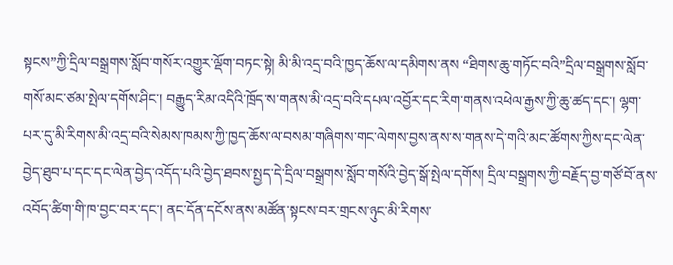སྟངས”ཀྱི་དྲིལ་བསྒྲགས་སློབ་གསོར་འགྱུར་ལྡོག་བཏང་སྟེ། མི་མི་འདྲ་བའི་ཁྱད་ཆོས་ལ་དམིགས་ནས “ཐིགས་ཆུ་གཏོང་བའི”དྲིལ་བསྒྲགས་སློབ་གསོ་མང་ཙམ་སྤེལ་དགོས་ཤིང་། བརྒྱུད་རིམ་འདིའི་ཁྲོད་ས་གནས་མི་འདྲ་བའི་དཔལ་འབྱོར་དང་རིག་གནས་འཕེལ་རྒྱས་ཀྱི་ཆུ་ཚད་དང་། ལྷག་པར་དུ་མི་རིགས་མི་འདྲ་བའི་སེམས་ཁམས་ཀྱི་ཁྱད་ཆོས་ལ་བསམ་གཞིགས་གང་ལེགས་བྱས་ནས་ས་གནས་དེ་གའི་མང་ཚོགས་ཀྱིས་དང་ལེན་བྱེད་ཐུབ་པ་དང་དང་ལེན་བྱེད་འདོད་པའི་བྱེད་ཐབས་སྤྱད་དེ་དྲིལ་བསྒྲགས་སློབ་གསོའི་བྱེད་སྒོ་སྤེལ་དགོས། དྲིལ་བསྒྲགས་ཀྱི་བརྗོད་བྱ་གཙོ་བོ་ནས་འབོད་ཚིག་གི་ཁ་བྱང་བར་དང་། ནང་དོན་དངོས་ནས་མཚོན་སྟངས་བར་གྲངས་ཉུང་མི་རིགས་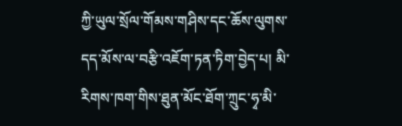ཀྱི་ཡུལ་སྲོལ་གོམས་གཤིས་དང་ཆོས་ལུགས་དད་མོས་ལ་བརྩི་འཇོག་ཏན་ཏིག་བྱེད་པ། མི་རིགས་ཁག་གིས་ཐུན་མོང་ཐོག་ཀྲུང་ཧྭ་མི་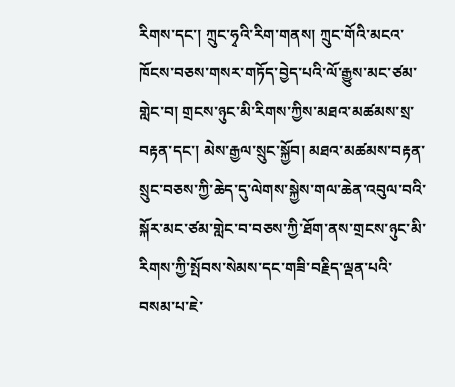རིགས་དང་། ཀྲུང་ཧྭའི་རིག་གནས། ཀྲུང་གོའི་མངའ་ཁོངས་བཅས་གསར་གཏོད་བྱེད་པའི་ལོ་རྒྱུས་མང་ཙམ་གླེང་བ། གྲངས་ཉུང་མི་རིགས་ཀྱིས་མཐའ་མཚམས་སྲ་བརྟན་དང་། མེས་རྒྱལ་སྲུང་སྐྱོབ། མཐའ་མཚམས་བརྟན་སྲུང་བཅས་ཀྱི་ཆེད་དུ་ལེགས་སྐྱེས་གལ་ཆེན་འབུལ་བའི་སྐོར་མང་ཙམ་གླེང་བ་བཅས་ཀྱི་ཐོག་ནས་གྲངས་ཉུང་མི་རིགས་ཀྱི་སྤོབས་སེམས་དང་གཟི་བརྗིད་ལྡན་པའི་བསམ་པ་ཇེ་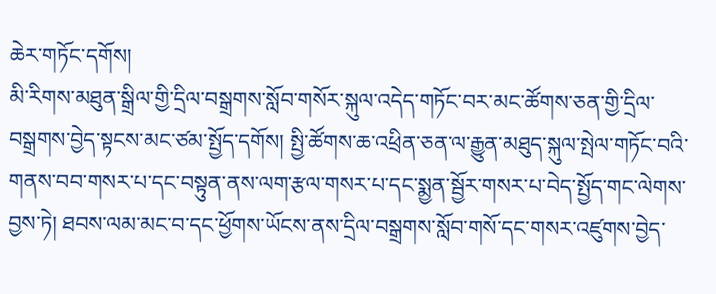ཆེར་གཏོང་དགོས།
མི་རིགས་མཐུན་སྒྲིལ་གྱི་དྲིལ་བསྒྲགས་སློབ་གསོར་སྐུལ་འདེད་གཏོང་བར་མང་ཚོགས་ཅན་གྱི་དྲིལ་བསྒྲགས་བྱེད་སྟངས་མང་ཙམ་སྤྱོད་དགོས། སྤྱི་ཚོགས་ཆ་འཕྲིན་ཅན་ལ་རྒྱུན་མཐུད་སྐུལ་སྤེལ་གཏོང་བའི་གནས་བབ་གསར་པ་དང་བསྟུན་ནས་ལག་རྩལ་གསར་པ་དང་སྨྱན་སྦྱོར་གསར་པ་བེད་སྤྱོད་གང་ལེགས་བྱས་ཏེ། ཐབས་ལམ་མང་བ་དང་ཕྱོགས་ཡོངས་ནས་དྲིལ་བསྒྲགས་སློབ་གསོ་དང་གསར་འཛུགས་བྱེད་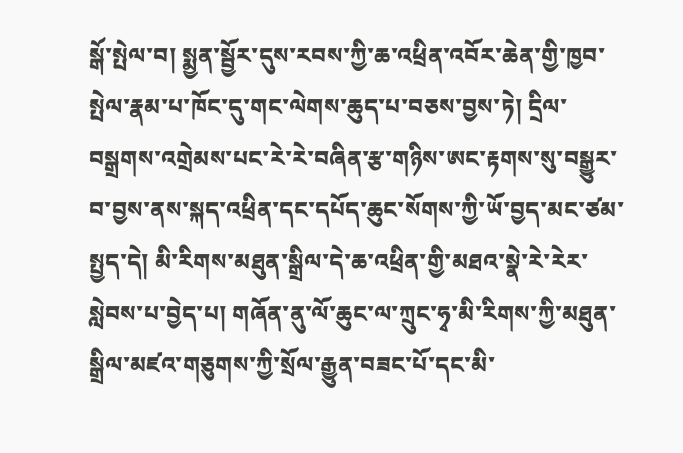སྒོ་སྤེལ་བ། སྨྱན་སྦྱོར་དུས་རབས་ཀྱི་ཆ་འཕྲིན་འབོར་ཆེན་གྱི་ཁྱབ་སྤེལ་རྣམ་པ་ཁོང་དུ་གང་ལེགས་ཆུད་པ་བཅས་བྱས་ཏེ། དྲིལ་བསྒྲགས་འགྲེམས་པང་རེ་རེ་བཞིན་རྩ་གཉིས་ཨང་རྟགས་སུ་བསྒྱུར་བ་བྱས་ནས་སྐད་འཕྲིན་དང་དཔོད་ཆུང་སོགས་ཀྱི་ཡོ་བྱད་མང་ཙམ་སྤྱད་དེ། མི་རིགས་མཐུན་སྒྲིལ་དེ་ཆ་འཕྲིན་གྱི་མཐའ་སྣེ་རེ་རེར་སླེབས་པ་བྱེད་པ། གཞོན་ནུ་ལོ་ཆུང་ལ་ཀྲུང་ཧྭ་མི་རིགས་ཀྱི་མཐུན་སྒྲིལ་མཛའ་གཅུགས་ཀྱི་སྲོལ་རྒྱུན་བཟང་པོ་དང་མི་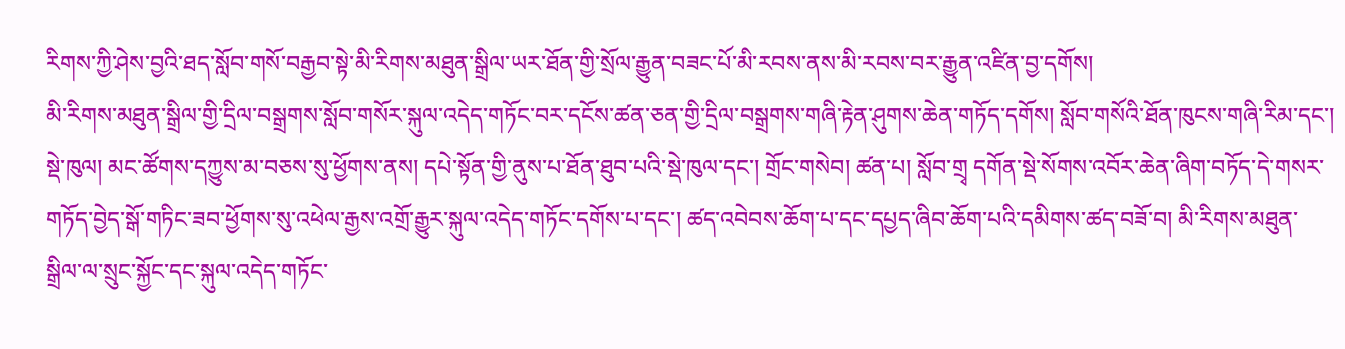རིགས་ཀྱི་ཤེས་བྱའི་ཐད་སློབ་གསོ་བརྒྱབ་སྟེ་མི་རིགས་མཐུན་སྒྲིལ་ཡར་ཐོན་གྱི་སྲོལ་རྒྱུན་བཟང་པོ་མི་རབས་ནས་མི་རབས་བར་རྒྱུན་འཛིན་བྱ་དགོས།
མི་རིགས་མཐུན་སྒྲིལ་གྱི་དྲིལ་བསྒྲགས་སློབ་གསོར་སྐུལ་འདེད་གཏོང་བར་དངོས་ཚན་ཅན་གྱི་དྲིལ་བསྒྲགས་གཞི་རྟེན་ཤུགས་ཆེན་གཏོད་དགོས། སློབ་གསོའི་ཐོན་ཁུངས་གཞི་རིམ་དང་། སྡེ་ཁུལ། མང་ཚོགས་དཀྱུས་མ་བཅས་སུ་ཕྱོགས་ནས། དཔེ་སྟོན་གྱི་ནུས་པ་ཐོན་ཐུབ་པའི་སྡེ་ཁུལ་དང་། གྲོང་གསེབ། ཚན་པ། སློབ་གྲྭ དགོན་སྡེ་སོགས་འབོར་ཆེན་ཞིག་བཏོད་དེ་གསར་གཏོད་བྱེད་སྒོ་གཏིང་ཟབ་ཕྱོགས་སུ་འཕེལ་རྒྱས་འགྲོ་རྒྱུར་སྐུལ་འདེད་གཏོང་དགོས་པ་དང་། ཚད་འབེབས་ཆོག་པ་དང་དཔྱད་ཞིབ་ཆོག་པའི་དམིགས་ཚད་བཟོ་བ། མི་རིགས་མཐུན་སྒྲིལ་ལ་སྲུང་སྐྱོང་དང་སྐུལ་འདེད་གཏོང་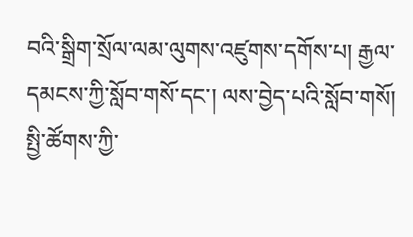བའི་སྒྲིག་སྲོལ་ལམ་ལུགས་འཛུགས་དགོས་པ། རྒྱལ་དམངས་ཀྱི་སློབ་གསོ་དང་། ལས་བྱེད་པའི་སློབ་གསོ། སྤྱི་ཚོགས་ཀྱི་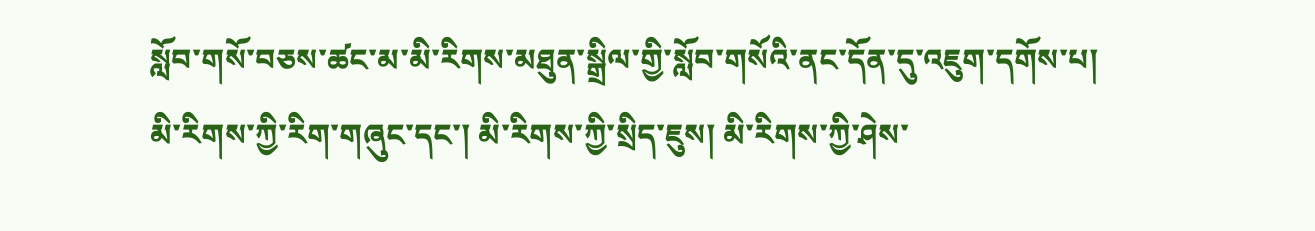སློབ་གསོ་བཅས་ཚང་མ་མི་རིགས་མཐུན་སྒྲིལ་གྱི་སློབ་གསོའི་ནང་དོན་དུ་འཇུག་དགོས་པ། མི་རིགས་ཀྱི་རིག་གཞུང་དང་། མི་རིགས་ཀྱི་སྲིད་ཇུས། མི་རིགས་ཀྱི་ཤེས་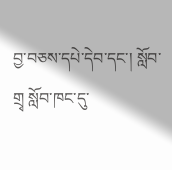བྱ་བཅས་དཔེ་དེབ་དང་། སློབ་གྲྭ སློབ་ཁང་དུ་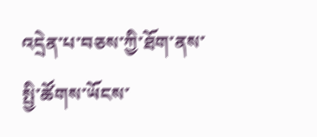འདྲེན་པ་བཅས་ཀྱི་ཐོག་ནས་སྤྱི་ཚོགས་ཡོངས་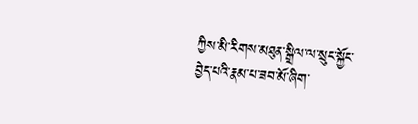ཀྱིས་མི་རིགས་མཐུན་སྒྲིལ་ལ་སྲུང་སྐྱོང་བྱེད་པའི་རྣམ་པ་ཟབ་མོ་ཞིག་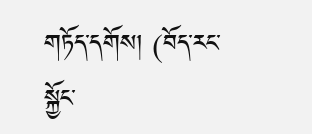གཏོད་དགོས། (བོད་རང་སྐྱོང་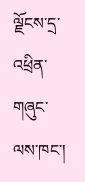ལྗོངས་དྲ་འཕྲིན་གཞུང་ལས་ཁང་།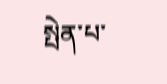སྤེན་པ་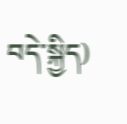བདེ་སྐྱིད)